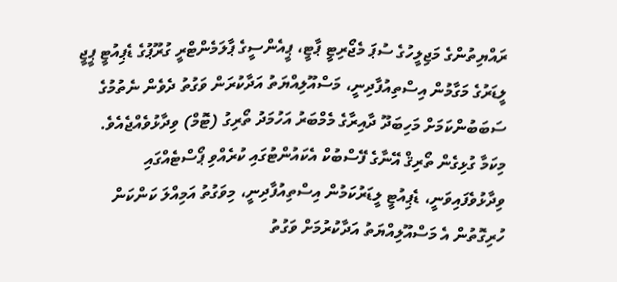ރައްޔިތުންގެ މަޖިލީހުގެ ސުޕަ މެޖޯރިޓީ ޕާޓީ، ޕީއެންސީގެ ޕާލަމެންޓްރީ ގުރޫޕުގެ ޑެޕިއުޓީ ޕީޖީ ލީޑަރުގެ މަގާމުން އިސްތިއުފާދިނީ، މަސްއޫލިއްޔަތު އަދާކުރަން ވަގުތު ދެވެން ނެތުމުގެ ސަބަބުންކަމަށް މަހިބަދޫ ދާއިރާގެ މެމްބަރު އަހުމަދު ތޯރިގު (ޓޮމް) ވިދާޅުވެއްޖެއެވެ.
މިކަމާ ގުޅިގެން ތޯރިޤް އޭނާގެ ފޭސްބުކް އެކައުންޓުގައި ކުރެއްވި ޕޯސްޓެއްގައި ވިދާޅުވެފައިވަނީ، ޑެޕިއުޓީ ލީޑަރުކަމުން އިސްތިއުފާދިނީ، މިވަގުތު އަމިއްލަ ކަންކަން ހުރިގޮތުން އެ މަސްއޫލިއްޔަތު އަދާކުރުމަށް ވަގުތު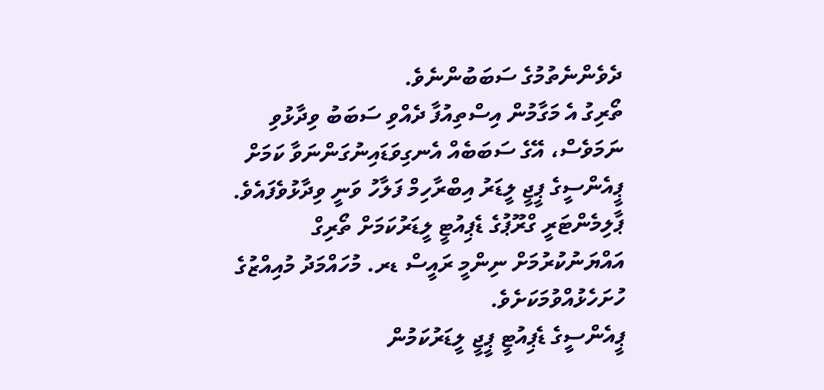ދެވެންނެތުމުގެ ސަބަބުންނެވެ.
ތޯރިގު އެ މަގާމުން އިސްތިއުފާ ދެއްވި ސަބަބު ވިދާޅުވި ނަމަވެސް، އޭގެ ސަބަބެއް އެނގިވަޑައިނުގަންނަވާ ކަމަށް ޕީއެންސީގެ ޕީޖީ ލީޑަރު އިބްރާހިމް ފަލާހު ވަނީ ވިދާޅުވެފައެވެ.
ޕާލިމެންޓަރީ ގްރޫޕުގެ ޑެޕިއުޓީ ލީޑަރުކަމަށް ތޯރިގް އައްޔަނުކުރުމަށް ނިންމީ ރައީސް ޑރ. މުހައްމަދު މުއިއްޒުގެ ހުށަހެޅުއްވުމަކަށެވެ.
ޕީއެންސީގެ ޑެޕިއުޓީ ޕީޖީ ލީޑަރުކަމުން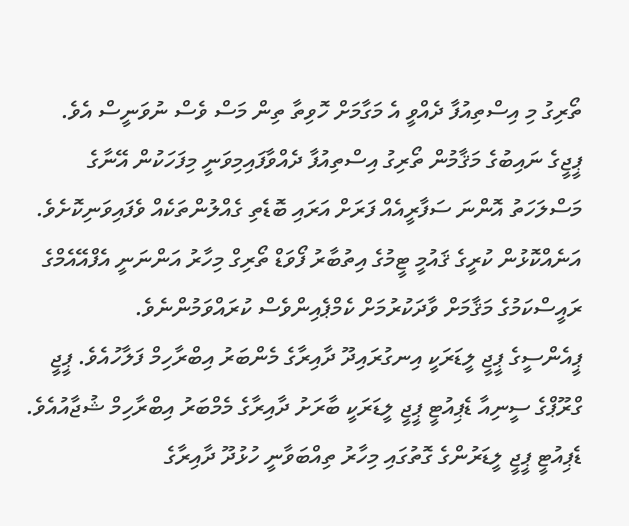ތޯރިގު މި އިސްތިއުފާ ދެއްވީ އެ މަގާމަށް ހޮވިތާ ތިން މަސް ވެސް ނުވަނީސް އެވެ. ޕީޖީގެ ނައިބުގެ މަޤާމުން ތޯރިގު އިސްތިއުފާ ދެއްވާފައިމިވަނީ މިފަހަކުން އޭނާގެ މަސްލަހަތު އޮންނަ ސަފާރީއެއް ފަރަށް އަރައި ބޮޑެތި ގެއްލުންތަކެއް ވެފައިވަނިކޮށެވެ. އަނެއްކޮޅުން ކުރީގެ ޤައުމީ ޓީމުގެ އިތުބާރު ފޯވަޑް ތޯރިގް މިހާރު އަންނަނީ އެފްއޭއެމްގެ ރައީސްކަމުގެ މަޤާމަށް ވާދަކުރުމަށް ކެމްޕެއިންވެސް ކުރައްވަމުންނެވެ.
ޕީއެންސީގެ ޕީޖީ ލީޑަރަކީ އިނގުރައިދޫ ދާއިރާގެ މެންބަރު އިބްރާހިމް ފަލާހުއެވެ. ޕީޖީ ގްރޫޕްގެ ސީނިއާ ޑެޕިއުޓީ ޕީޖީ ލީޑަރަކީ ބާރަށު ދާއިރާގެ މެމްބަރު އިބްރާހިމް ޝުޖާއުއެވެ. ޑެޕިއުޓީ ޕީޖީ ލީޑަރުންގެ ގޮތުގައި މިހާރު ތިއްބަވާނީ ހުޅުދޫ ދާއިރާގެ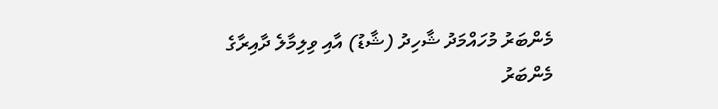މެންބަރު މުހައްމަދު ޝާހިދު (ޝާޑު) އާއި ވިލިމާލެ ދާއިރާގެ މެންބަރު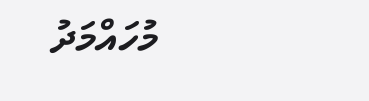މުހައްމަދު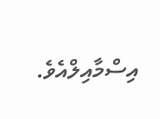އިސްމާއިލްއެވެ.